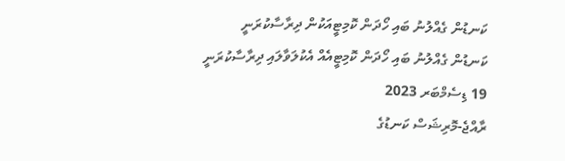ކަނޑުން ގެއްލުނު ބައި ހޯދަން ކޮމިޓީއަކުން ދިރާސާކުރަނީ
ކަނޑުން ގެއްލުނު ބައި ހޯދަން ކޮމިޓީއެއް އެކުލަވާލައި ދިރާސާކުރަނީ
19 ޑިސެމްބަރ 2023
ރާއްޖެ-މޮރިޝަސް ކަނޑުގެ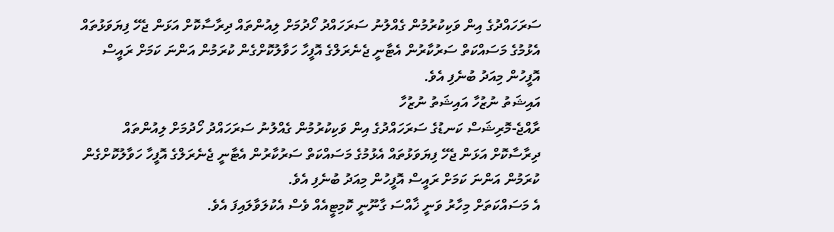ސަރަހައްދުގެ އިން ވަކިކުރުމުން ގެއްލުނު ސަރަހައްދު ހޯދުމަށް ލިއުންތައް ދިރާސާކޮށް އަޅަން ޖެހޭ ފިޔަވަޅުތައް އެޅުމުގެ މަސައްކަތް ސަރުކާރުން އެޓާނީ ޖެނެރަލްގެ އޮފީހާ ހަވާލުކޮށްގެން ކުރަމުން އަންނަ ކަމަށް ރައީސް އޮފީހުން މިއަދު ބުނެފި އެވެ.
އައިޝަތު ނުޒުހާ އައިޝަތު ނުޒުހާ
ރާއްޖެ-މޮރިޝަސް ކަނޑުގެ ސަރަހައްދުގެ އިން ވަކިކުރުމުން ގެއްލުނު ސަރަހައްދު ހޯދުމަށް ލިއުންތައް ދިރާސާކޮށް އަޅަން ޖެހޭ ފިޔަވަޅުތައް އެޅުމުގެ މަސައްކަތް ސަރުކާރުން އެޓާނީ ޖެނެރަލްގެ އޮފީހާ ހަވާލުކޮށްގެން ކުރަމުން އަންނަ ކަމަށް ރައީސް އޮފީހުން މިއަދު ބުނެފި އެވެ.
އެ މަސައްކަތަށް މިހާރު ވަނީ ޚާއްސަ ގާނޫނީ ކޮމިޓީއެއް ވެސް އެކުލަވާލައިފަ އެވެ.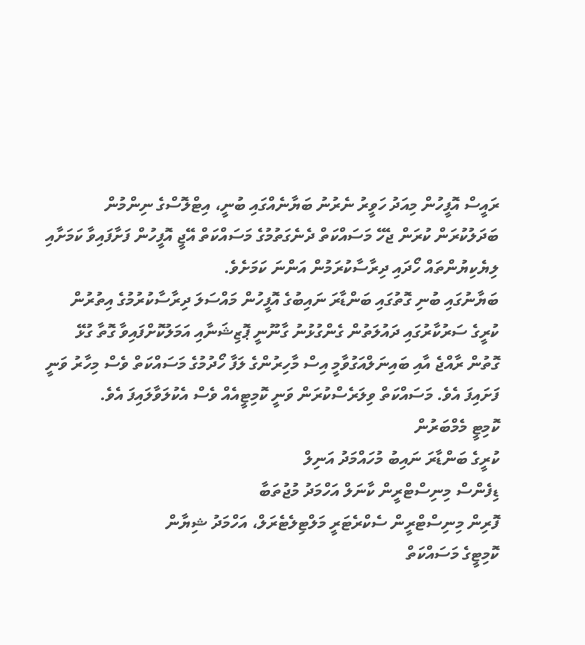ރައީސް އޮފީހުން މިއަދު ހަވީރު ނެރުނު ބަޔާނެއްގައި ބުނީ، އިޓްލޮސްގެ ނިންމުން ބަދަލުކުރަން ކުރަން ޖެހޭ މަސައްކަތް ދެނެގަތުމުގެ މަސައްކަތް އޭޖީ އޮފީހުން ފަށާފައިވާ ކަމަށާއި ލިޔެކިޔުންތައް ހޯދައި ދިރާސާކުރަމުން އަންނަ ކަމަށެވެ.
ބަޔާނުގައި ބުނި ގޮތުގައި ބަންޑާރަ ނައިބުގެ އޮފީހުން މައްސަލަ ދިރާސާކުރުމުގެ އިތުރުން ކުރީގެ ސަރުކާރުގައި ދައުލަތުން ގެންގުޅުނު ގާނޫނީ ޕޮޒިޝަނާއި އަމަލުކޮށްފައިވާ ގޮތާ ގުޅޭ ގޮތުން ރާއްޖެ އާއި ބައިނަލްއަގުވާމީ އިސް މާހިރުންގެ ލަފާ ހޯދުމުގެ މަސައްކަތް ވެސް މިހާރު ވަނީ ފަށައިފަ އެވެ. މަސައްކަތް ވިލަރެސްކުރަން ވަނީ ކޮމިޓީއެއް ވެސް އެކުލަވާލައިފަ އެވެ.
ކޮމިޓީ މެމްބަރުން
ކުރީގެ ބަންޑާރަ ނައިބު މުހައްމަދު އަނިލް
ޑިފެންސް މިނިސްޓްރީން ކާނަލް އަހްމަދު މުޖުތަބާ
ފޮރިން މިނިސްޓްރީން ސެކްރެޓަރީ މަލްޓިލެޓެރަލް، އަހްމަދު ޝިޔާން
ކޮމިޓީގެ މަސައްކަތް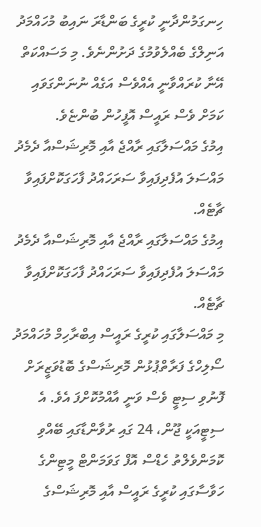ހިނގަމުންދާނީ ކުރީގެ ބަންޑާރަ ނައިބު މުހައްމަދު އަނިލްގެ ބެއްލެވުމުގެ ދަށުންނެވެ. މި މަސައްކަތް އޭނާ ކުރައްވާނީ އެއްވެސް އަގެއް ނުނަންގަވައި ކަމަށް ވެސް ރައީސް އޮފީހުން ބުންޏެވެ.
އިމުގެ މައްސަލާގައި ރާއްޖެ އާއި މޮރިޝަސްއާ ދެމެދު މައްސަލަ އުފެދިފައިވާ ސަރަހައްދު ފާހަގަކޮށްފައިވާ ޗާޓެއް.
އިމުގެ މައްސަލާގައި ރާއްޖެ އާއި މޮރިޝަސްއާ ދެމެދު މައްސަލަ އުފެދިފައިވާ ސަރަހައްދު ފާހަގަކޮށްފައިވާ ޗާޓެއް.
މި މައްސަލާގައި ކުރީގެ ރައީސް އިބްރާހިމް މުހައްމަދު ސޯލިހްގެ ފަރާތްޕުޅުން މޮރިޝަސްގެ ބޮޑުވަޒީރަށް ފޮނުވި ސިޓީ ވެސް ވަނީ އާއްމުކޮށްފަ އެވެ. އެ ސިޓީއަކީ ޖޫން، 24 ގައި ރުވާންޑާގައި ބޭއްވި ކޮމަންވެލްތު ހެޑްސް އޮފް ގަވަމަންޓް މީޓިންގެ ހަވާސާގައި ކުރީގެ ރައީސް އާއި މޮރިޝަސްގެ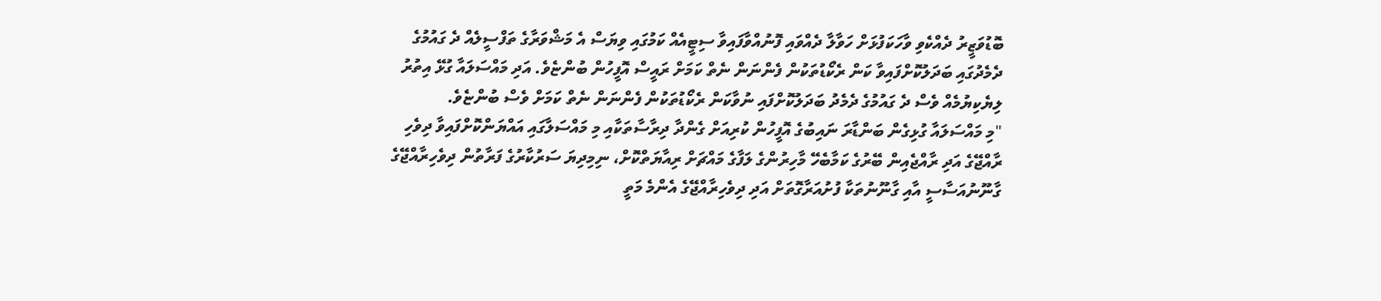ބޮޑުވަޒީރު ދެއްކެވި ވާހަކަފުޅަށް ހަވާލާ ދެއްވައި ފޮނުއްވާފައިވާ ސިޓީއެއް ކަމުގައި ވިޔަސް އެ މަޝްވަރާގެ ތަފްސީލެއް ދެ ގައުމުގެ ދެމެދުގައި ބަދަލުކޮށްފައިވާ ކަން ރެކޯޑުތަކުން ފެންނަން ނެތް ކަމަށް ރައީސް އޮފީހުން ބުންޏެވެ. އަދި މައްސަލައާ ގުޅޭ އިތުރު ލިޔެކިޔުމެއް ވެސް ދެ ގައުމުގެ ދެމެދު ބަދަލުކޮށްފައި ނުވާކަން ރެކޯޑުތަކުން ފެންނަން ނެތް ކަމަށް ވެސް ބުންޏެވެ.
"މި މައްސަލައާ ގުޅިގެން ބަންޑާރަ ނައިބުގެ އޮފީހުން ކުރިއަށް ގެންދާ ދިރާސާތަކާއި މި މައްސަލާގައި އައްޔަންކޮށްފައިވާ ދިވެހި ރާއްޖޭގެ އަދި ރާއްޖެއިން ބޭރުގެ ކަމާބެހޭ މާހިރުންގެ ލަފާގެ މައްޗަށް ރިއާޔަތްކޮށް، ނިމިދިޔަ ސަރުކާރުގެ ފަރާތުން ދިވެހިރާއްޖޭގެ ގާނޫނުއަސާސީ އާއި ގާނޫނުތަކާ ފުށުއަރާގޮތަށް އަދި ދިވެހިރާއްޖޭގެ އެންމެ މަތީ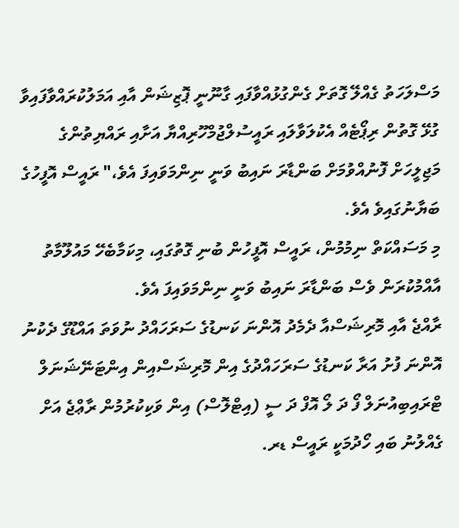މަސްލަހަތު ގެއްލޭ ގޮތަށް ގެންގުޅުއްވާފައި ގާނޫނީ ޕޮޒިޝަން އާއި އަމަލުކުރައްވާފައިވާ ގުޅޭ ގޮތުން ރިޕޯޓެއް އެކުލަވާލައި ރައީސުލްޖުމްހޫރިއްޔާ އަށާއި ރައްޔިތުންގެ މަޖިލީހަށް ފޮނުއްވުމަށް ބަންޑާރަ ނައިބު ވަނީ ނިންމަވައިފަ އެވެ،" ރައީސް އޮފީހުގެ ބަޔާނުގައިވެ އެވެ.
މި މަސައްކަތް ނިމުމުން، ރައީސް އޮފީހުން ބުނި ގޮތުގައި، މިކަމާބެހޭ މައުލޫމާތު އާއްމުކުރަން ވެސް ބަންޑާރަ ނައިބު ވަނީ ނިންމަވައިފަ އެވެ.
ރާއްޖެ އާއި މޮރިޝަސްއާ ދެމެދު އޮންނަ ކަނޑުގެ ސަރަހައްދު ނުވަތަ އައްޑޫގެ ދެކުނު އޮންނަ ފުށު އަރާ ކަނޑުގެ ސަރަހައްދުގެ އިން މޮރިޝަސްއިން އިންޓަނޭޝަނަލް ޓްރައިބިއުނަލް ފޯ ދަ ލޯ އޮފް ދަ ސީ (އިޓްލޮސް) އިން ވަކިކުރުމުން ރާޢްޖެ އަށް ގެއްލުނު ބައި ހޯދުމަކީ ރައީސް ޑރ.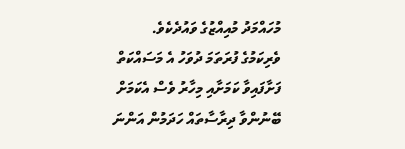މުހައްމަދު މުއިއްޒުގެ ވައުދެކެވެ.
ވެރިކަމުގެ ފުރަތަމަ ދުވަހު އެ މަސައްކަތް ފަށާފައިވާ ކަމަށާއި މިހާރު ވެސް އެކަމަށް ބޭނުންވާ ދިރާސާތައް ހަދަމުން އަންނަ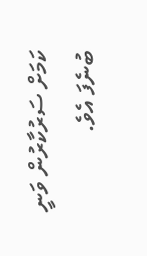ކަމަށް ސަރުކާރުން ވަނީ ބުނެފަ އެވެ.